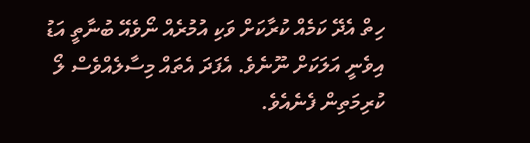ހިތް އެދޭ ކަމެއް ކުރާކަށް ވަކި އުމުރެއް ނޯވެއޭ ބުނާތީ އަޑު އިވެނީ އަލަކަށް ނޫނެވެ. އެފަދަ އެތައް މިސާލެއްވެސް ލޯ ކުރިމަތިން ފެނެއެވެ.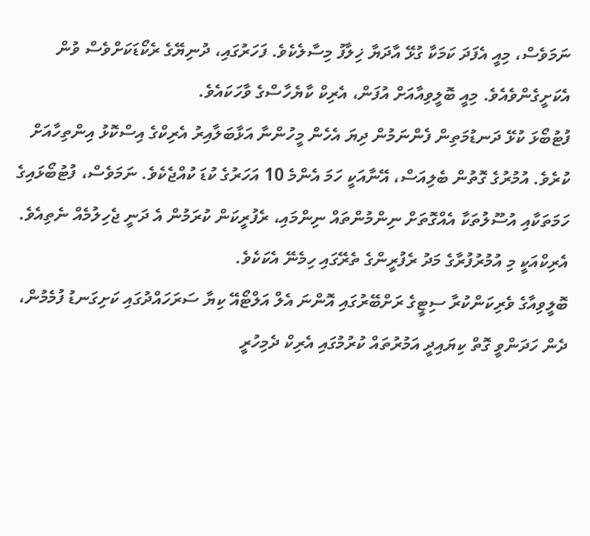ނަމަވެސް، މިއީ އެފަދަ ކަމަކާ ގުޅޭ އާދަޔާ ޚިލާފު މިސާލެކެވެ. ފަހަރުގައި، ދުނިޔޭގެ ރެކޯޑަކަށްވެސް ވުން އެކަށީގެންވެއެވެ. މިއީ ބޮލީވިއާއަށް އުފަން، އެރިކް ކާޔެހާސްގެ ވާހަކައެވެ.
ފުޓުބޯޅަ ކުޅޭ ދަނޑުމަތިން ފެންނަމުން ދިޔަ އެހެން މީހުންނާ އަޅާބަލާއިރު އެރިކްގެ އިސްކޮޅު އިންތިހާއަށް ކުރެވެ. އުމުރުގެ ގޮތުން ބެލިއަސް، އޭނާއަކީ ހަމަ އެންމެ 10 އަހަރުގެ ކުޑަ ކުއްޖެކެވެ. ނަމަވެސް، ފުޓުބޯޅައިގެ ހަމަތަކާއި އުސޫލުތަކާ އެއްގޮތަށް ނިންމުންތައް ނިންމައި، ރެފުރީކަން ކުރަމުން އެ ދަނީ ޖެހިލުމެއް ނެތިއެވެ. އެރިކްއަކީ މި އުމުރުފުރާގެ މަދު ރެފުރީންގެ ތެރޭގައި ހިމެނޭ އެކަކެވެ.
ބޮލީވިއާގެ ވެރިކަންކުރާ ސިޓީގެ ރަށްބޭރުގައި އޮންނަ އެލް އަލްޓޯއޭ ކިޔާ ސަރަހައްދުގައި ކަށިގަނޑު ފުމެމުން، ދެން ހަދަންވީ ގޮތް ކިޔައިދީ އަމުރުތައް ކުރުމުގައި އެރިކް ދެމިހުރީ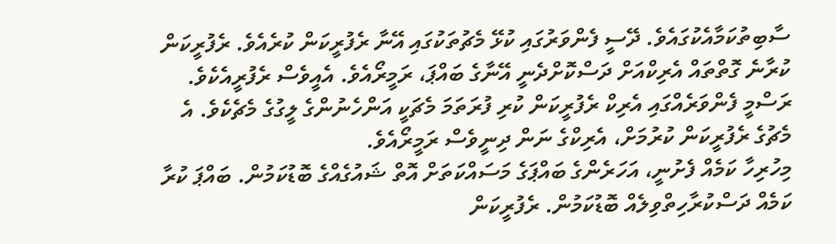ސާބިތުކަމާއެކުގައެވެ. ދޭސީ ފެންވަރުގައި ކުޅޭ މެޗުތަކުގައި އޭނާ ރެފުރީކަން ކުރެއެވެ. ރެފުރީކަން ކުރާނެ ގޮތްތައް އެރިކްއަށް ދަސްކޮށްދެނީ އޭނާގެ ބައްޕަ، ރަމީރޯއެވެ. އެއީވެސް ރެފުރީއެކެވެ.
ރަސްމީ ފެންވަރެއްގައި އެރިކް ރެފުރީކަން ކުރި ފުރަތަމަ މެޗަކީ އަންހެނުންގެ ލީގުގެ މެޗެކެވެ. އެ މެޗުގެ ރެފުރީކަން ކުރުމަށް، އެރިކްގެ ނަން ދިނީވެސް ރަމީރޯއެވެ.
މިހުރިހާ ކަމެއް ފެށުނީ، އަހަރެންގެ ބައްޕަގެ މަސައްކަތަށް އޮތް ޝައުގެއްގެ ބޮޑުކަމުން. ބައްޕަ ކުރާ ކަމެއް ދަސްކުރާހިތްވިލެއް ބޮޑުކަމުން. ރެފުރީކަން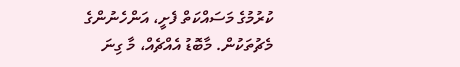ކުރުމުގެ މަސައްކަތް ފެށީ، އަންހެނުންގެ މެޗުތަކުން. މާބޮޑު އެއްޗެއް، މާ ގިނަ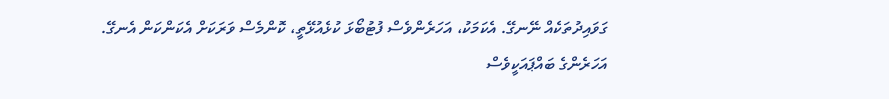ގަވައިދުތަކެއް ނޭނގޭ. އެކަމަކު، އަހަރެންވެސް ފުޓުބޯޅަ ކުޅެއުޅޭތީ، ކޮންމެސް ވަރަކަށް އެކަންކަން އެނގޭ. އަހަރެންގެ ބައްޕައަކީވެސް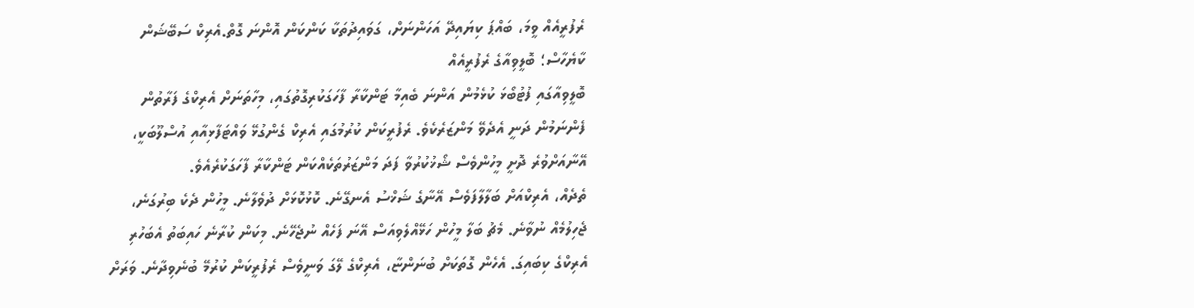ރެފުރީއެއް ވީމަ، ބައްޕަ ކިޔައިދޭ އަހަންނަށް، ގަވައިދުތަކާ ކަންކަން އޮންނަ ގޮތް.އެރިކް ސަބޭޝަން ކާޔެހާސް؛ ބޮލީވިއާގެ ރެފުރީއެއް
ބޮލީވިއާގައި ފުޓުބޯޅަ ކުޅެމުން އަންނަ ބެއިމާ ޓަންކާރާ ފާހަގަކުރިގޮތުގައި، މިހާތަނަށް އެރިކްގެ ފަރާތުން ފެންނަމުން ދަނީ އެދެވޭ މަންޒަރެކެވެ. ރެފުރީކަން ކުރުމުގައި އެރިކް ގެންގުޅޭ ވައްޓަފާޅިއާއި އުސްލޫބަކީ، އޭނާއަށްވުރެ ދޮށީ މީހުންވެސް ޝޯޚުކުރުވާ ފަދަ މަންޒަރުތަކެއްކަން ޓަންކާރާ ފާހަގަކުރެއެވެ.
ތެދެއް، އެރިކްއަށް ބަލާލާފަވެސް އޭނާގެ ޝަޚްސު އެނގޭނެ. ކޮޅުކޮޅަށް ދުވެލާނެ. މީހުން ދެކެ ބިރުގަނެ، ޖެހިލުމެއް ނުވާނެ. މެޗު ބަލާ މީހުން ހަޅޭއްލެވިއަސް އޭނަ ފަހެއް ނުޖެހޭނެ. މިކަން ކުރާނެ ހައިބަތު އެބަހުރި އެރިކްގެ ކިބައިގަ. އެހެން ގޮތަކަށް ބުނަންޏާ، އެރިކްގެ ލޭގަ ވަނީވެސް ރެފުރީކަން ކުރުމޭ ބުނެވިދާނެ. ވަރަށް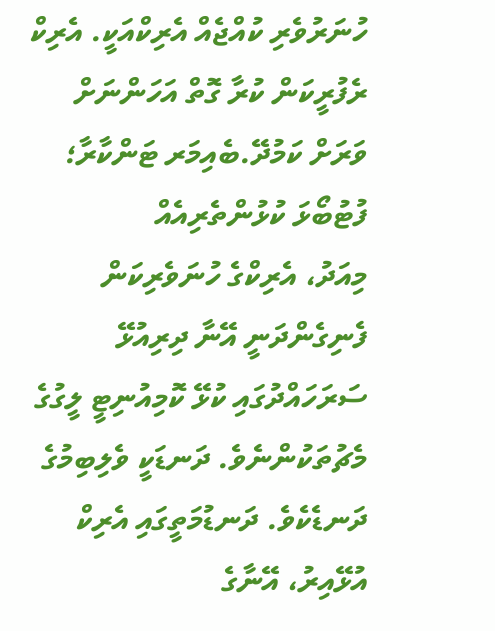ހުނަރުވެރި ކުއްޖެއް އެރިކްއަކީ. އެރިކް ރެފުރީކަން ކުރާ ގޮތް އަހަންނަށް ވަރަށް ކަމުދޭ.ބެއިމަރ ޓަންކާރާ؛ ފުޓުބޯޅަ ކުޅުންތެރިއެއް
މިއަދު، އެރިކްގެ ހުނަވެރިކަން ފެނިގެންދަނީ އޭނާ ދިރިއުޅޭ ސަރަހައްދުގައި ކުޅޭ ކޮމިއުނިޓީ ލީގުގެ މެޗުތަކުންނެވެ. ދަނޑަކީ ވެލިބިމުގެ ދަނޑެކެވެ. ދަނޑުމަތީގައި އެރިކް އުޅޭއިރު، އޭނާގެ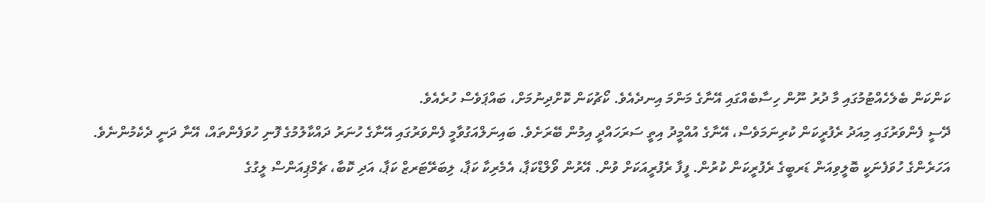ކަންކަން ބެލެހެއްޓުމުގައި މާ ދުރު ނޫން ހިސާބެއްގައި އޭނާގެ މަންމަ އިނދެއެވެ. ކޯޗުކަން ކޮށްދިނުމަށް، ބައްޕަވެސް ހުރެއެވެ.
ދޭސީ ފެންވަރުގައި މިއަދު ރެފުރީކަން ކުރިނަމަވެސް، އޭނާގެ އުއްމީދު އިތީ ސަރަހައްދީ އިމުން ބޭރަށެވެ. ބައިނަލްއަގުވާމީ ފެންވަރުގައި އޭނާގެ ހުނަރު ދައްކާލުމުގެ ފޮނި ހުވަފެންތައް، އޭނާ ދަނީ ދެކެމުންނެވެ.
އަހަރެންގެ ހުވަފެނަކީ ބޮލީވިއަން ޑަރބީގެ ރެފުރީކަން ކުރުން. ފީފާ ރެފުރީއަކަށް ވުން. އޭރުން ވޯލްޑްކަޕާ، އެމެރިކާ ކަޕާ، ލިބަރޭޓަރޒް ކަޕާ، އަދި ކޮބާ، ޗެމްޕިއަންސް ލީގުގެ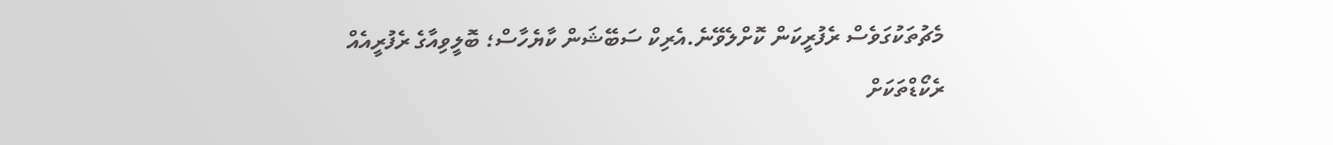މެޗުތަކުގަވެސް ރެފުރީކަން ކޮށްލެވޭނެ.އެރިކް ސަބޭޝަން ކާޔެހާސް؛ ބޮލީވިއާގެ ރެފުރީއެއް
ރެކޯޑްތަކަށް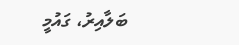ބަލާއިރު، ގައުމީ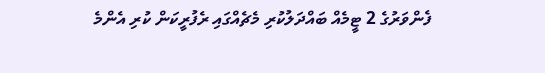ފެންވަރުގެ 2 ޓީމެއް ބައްދަލުކުރި މެޗެއްގައި ރެފުރީކަން ކުރި އެންމެ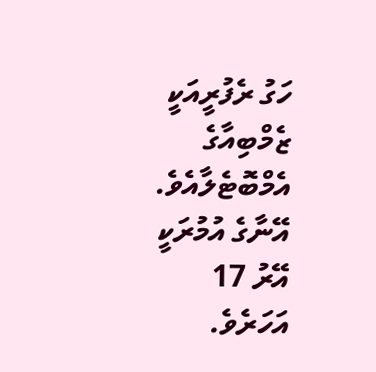ހަގު ރެފުރީއަކީ ޒެމްބިއާގެ އެމްބޮޓެލާއެވެ. އޭނާގެ އުމުރަކީ އޭރު 17 އަހަރެވެ.